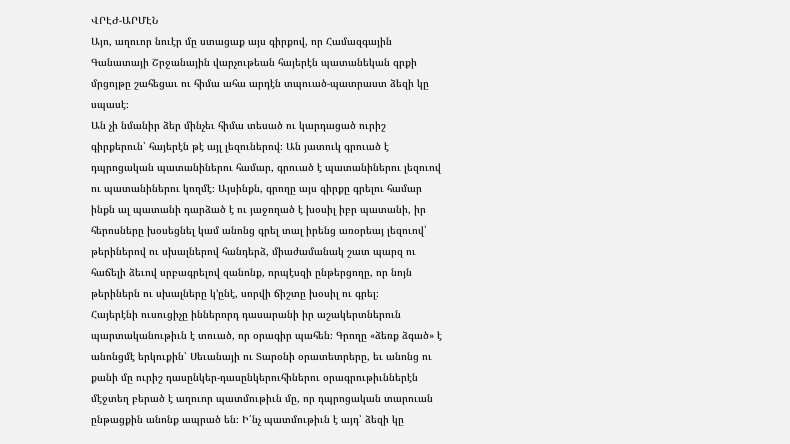ՎՐԷԺ-ԱՐՄԷՆ
Այո, աղուոր նուէր մը ստացաք այս գիրքով, որ Համազգային Գանատայի Շրջանային վարչութեան հայերէն պատանեկան գրքի մրցոյթը շահեցաւ ու հիմա ահա արդէն տպուած-պատրաստ ձեզի կը սպասէ։
Ան չի նմանիր ձեր մինչեւ հիմա տեսած ու կարդացած ուրիշ գիրքերուն՝ հայերէն թէ այլ լեզուներով։ Ան յատուկ գրուած է դպրոցական պատանիներու համար, գրուած է պատանիներու լեզուով ու պատանիներու կողմէ։ Այսինքն, գրողը այս գիրքը գրելու համար ինքն ալ պատանի դարձած է ու յաջողած է խօսիլ իբր պատանի, իր հերոսները խօսեցնել կամ անոնց գրել տալ իրենց առօրեայ լեզուով՝ թերիներով ու սխալներով հանդերձ, միաժամանակ շատ պարզ ու հաճելի ձեւով սրբագրելով զանոնք, որպէսզի ընթերցողը, որ նոյն թերիներն ու սխալները կ՚ընէ, սորվի ճիշտը խօսիլ ու գրել։
Հայերէնի ուսուցիչը իններորդ դասարանի իր աշակերտներուն պարտականութիւն է տուած, որ օրագիր պահեն։ Գրողը «ձեռք ձգած» է անոնցմէ երկուքին՝ Սեւանայի ու Տարօնի օրատետրերը, եւ անոնց ու քանի մը ուրիշ դասընկեր-դասընկերուհիներու օրագրութիւններէն մէջտեղ բերած է աղուոր պատմութիւն մը, որ դպրոցական տարուան ընթացքին անոնք ապրած են։ Ի՛նչ պատմութիւն է այդ՝ ձեզի կը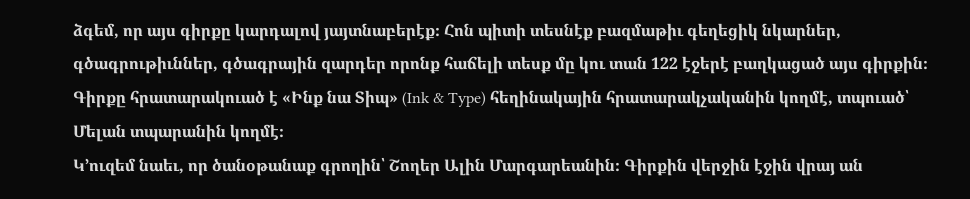ձգեմ, որ այս գիրքը կարդալով յայտնաբերէք։ Հոն պիտի տեսնէք բազմաթիւ գեղեցիկ նկարներ, գծագրութիւններ, գծագրային զարդեր որոնք հաճելի տեսք մը կու տան 122 էջերէ բաղկացած այս գիրքին։ Գիրքը հրատարակուած է «Ինք նա Տիպ» (Ink & Type) հեղինակային հրատարակչականին կողմէ, տպուած՝ Մելան տպարանին կողմէ։
Կ՚ուզեմ նաեւ, որ ծանօթանաք գրողին՝ Շողեր Ալին Մարգարեանին։ Գիրքին վերջին էջին վրայ ան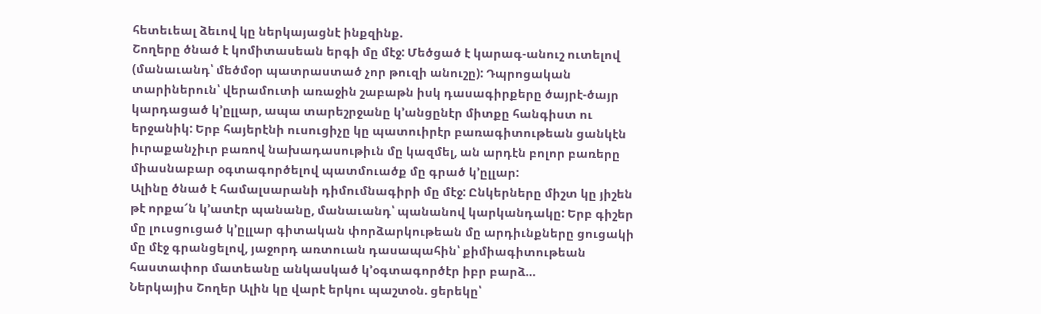հետեւեալ ձեւով կը ներկայացնէ ինքզինք.
Շողերը ծնած է կոմիտասեան երգի մը մէջ: Մեծցած է կարագ-անուշ ուտելով (մանաւանդ՝ մեծմօր պատրաստած չոր թուզի անուշը): Դպրոցական տարիներուն՝ վերամուտի առաջին շաբաթն իսկ դասագիրքերը ծայրէ-ծայր կարդացած կ՚ըլլար, ապա տարեշրջանը կ՚անցընէր միտքը հանգիստ ու երջանիկ: Երբ հայերէնի ուսուցիչը կը պատուիրէր բառագիտութեան ցանկէն իւրաքանչիւր բառով նախադասութիւն մը կազմել, ան արդէն բոլոր բառերը միասնաբար օգտագործելով պատմուածք մը գրած կ՚ըլլար:
Ալինը ծնած է համալսարանի դիմումնագիրի մը մէջ: Ընկերները միշտ կը յիշեն թէ որքա՜ն կ՚ատէր պանանը, մանաւանդ՝ պանանով կարկանդակը: Երբ գիշեր մը լուսցուցած կ՚ըլլար գիտական փորձարկութեան մը արդիւնքները ցուցակի մը մէջ գրանցելով, յաջորդ առտուան դասապահին՝ քիմիագիտութեան հաստափոր մատեանը անկասկած կ՚օգտագործէր իբր բարձ…
Ներկայիս Շողեր Ալին կը վարէ երկու պաշտօն. ցերեկը՝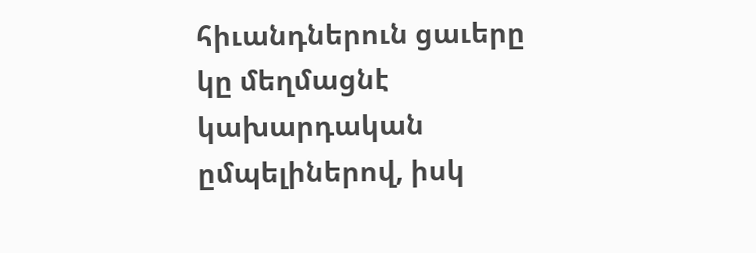հիւանդներուն ցաւերը կը մեղմացնէ կախարդական ըմպելիներով, իսկ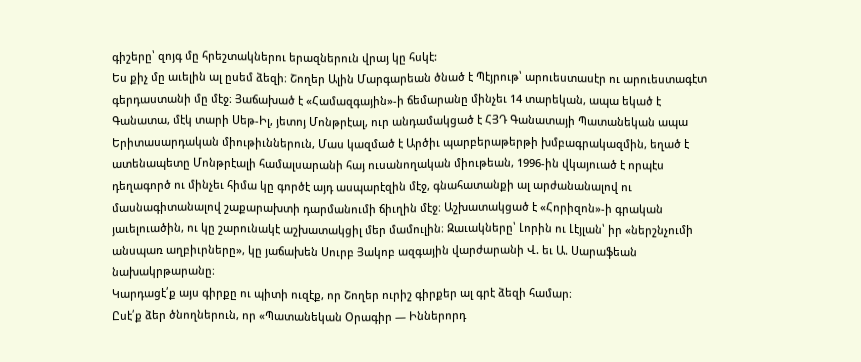գիշերը՝ զոյգ մը հրեշտակներու երազներուն վրայ կը հսկէ:
Ես քիչ մը աւելին ալ ըսեմ ձեզի։ Շողեր Ալին Մարգարեան ծնած է Պէյրութ՝ արուեստասէր ու արուեստագէտ գերդաստանի մը մէջ։ Յաճախած է «Համազգային»-ի ճեմարանը մինչեւ 14 տարեկան, ապա եկած է Գանատա, մէկ տարի Սեթ-Իլ, յետոյ Մոնթրէալ, ուր անդամակցած է ՀՅԴ Գանատայի Պատանեկան ապա Երիտասարդական միութիւններուն, Մաս կազմած է Արծիւ պարբերաթերթի խմբագրակազմին, եղած է ատենապետը Մոնթրէալի համալսարանի հայ ուսանողական միութեան, 1996-ին վկայուած է որպէս դեղագործ ու մինչեւ հիմա կը գործէ այդ ասպարէզին մէջ, գնահատանքի ալ արժանանալով ու մասնագիտանալով շաքարախտի դարմանումի ճիւղին մէջ։ Աշխատակցած է «Հորիզոն»-ի գրական յաւելուածին, ու կը շարունակէ աշխատակցիլ մեր մամուլին։ Զաւակները՝ Լորին ու Լէյլան՝ իր «ներշնչումի անսպառ աղբիւրները», կը յաճախեն Սուրբ Յակոբ ազգային վարժարանի Վ. եւ Ա. Սարաֆեան նախակրթարանը։
Կարդացէ՛ք այս գիրքը ու պիտի ուզէք, որ Շողեր ուրիշ գիրքեր ալ գրէ ձեզի համար։
Ըսէ՛ք ձեր ծնողներուն, որ «Պատանեկան Օրագիր — Իններորդ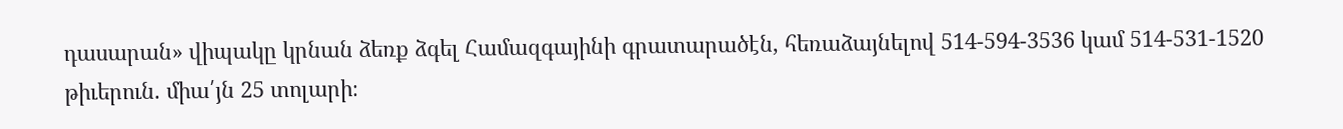դասարան» վիպակը կրնան ձեռք ձգել Համազգայինի գրատարածէն, հեռաձայնելով 514-594-3536 կամ 514-531-1520 թիւերուն. միա՛յն 25 տոլարի։